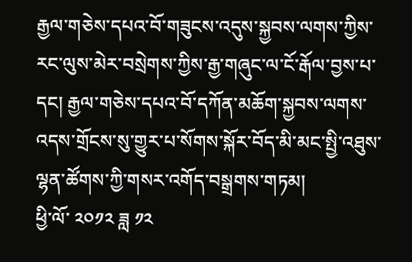རྒྱལ་གཅེས་དཔའ་བོ་གཟུངས་འདུས་སྐྱབས་ལགས་ཀྱིས་རང་ལུས་མེར་བསྲེགས་ཀྱིས་རྒྱ་གཞུང་ལ་ངོ་རྒོལ་བྱས་པ་དང། རྒྱལ་གཅེས་དཔའ་བོ་དཀོན་མཆོག་སྐྱབས་ལགས་འདས་གྲོངས་སུ་གྱུར་པ་སོགས་སྐོར་བོད་མི་མང་སྤྱི་འཐུས་ལྷན་ཚོགས་ཀྱི་གསར་འགོད་བསྒྲགས་གཏམ།
ཕྱི་ལོ་ ༢༠༡༢ ཟླ ༡༢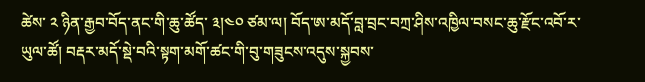ཚེས་ ༢ ཉིན་རྒྱབ་བོད་ནང་གི་ཆུ་ཚོད་ ༣།༤༠ ཙམ་ལ། བོད་ཨ་མདོ་བླ་བྲང་བཀྲ་ཤིས་འཁྱིལ་བསང་ཆུ་རྫོང་འབོ་ར་ཡུལ་ཚོ། བརྡར་མདོ་སྡེ་བའི་སྟག་མགོ་ཚང་གི་བུ་གཟུངས་འདུས་སྐྱབས་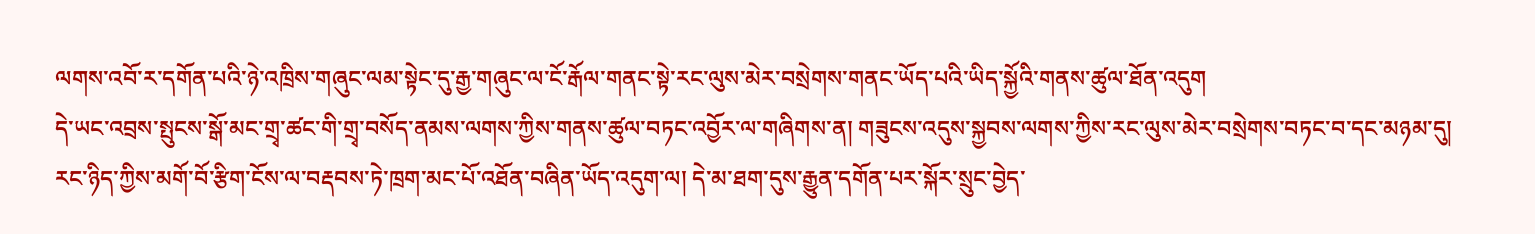ལགས་འབོ་ར་དགོན་པའི་ཉེ་འཁྲིས་གཞུང་ལམ་སྟེང་དུ་རྒྱ་གཞུང་ལ་ངོ་རྒོལ་གནང་སྟེ་རང་ལུས་མེར་བསྲེགས་གནང་ཡོད་པའི་ཡིད་སྐྱོའི་གནས་ཚུལ་ཐོན་འདུག
དེ་ཡང་འབྲས་སྤུངས་སྒོ་མང་གྲྭ་ཚང་གི་གྲྭ་བསོད་ནམས་ལགས་ཀྱིས་གནས་ཚུལ་བཏང་འབྱོར་ལ་གཞིགས་ན། གཟུངས་འདུས་སྐྱབས་ལགས་ཀྱིས་རང་ལུས་མེར་བསྲེགས་བཏང་བ་དང་མཉམ་དུ། རང་ཉིད་ཀྱིས་མགོ་བོ་རྩིག་ངོས་ལ་བརྡབས་ཏེ་ཁྲག་མང་པོ་འཐོན་བཞིན་ཡོད་འདུག་ལ། དེ་མ་ཐག་དུས་རྒྱུན་དགོན་པར་སྐོར་སྲུང་བྱེད་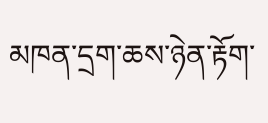མཁན་དྲག་ཆས་ཉེན་རྟོག་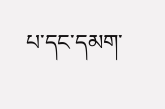པ་དང་དམག་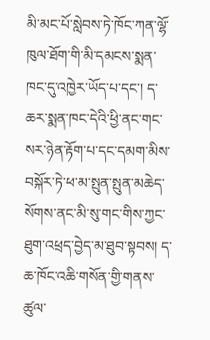མི་མང་པོ་སླེབས་ཏེ་ཁོང་ཀན་ལྷོ་ཁུལ་ཐོག་གི་མི་དམངས་སྨན་ཁང་དུ་འཁྱེར་ཡོད་པ་དང་། ད་ཆར་སྨན་ཁང་དེའི་ཕྱི་ནང་གང་སར་ཉེན་རྟོག་པ་དང་དམག་མིས་བསྐོར་ཏེ་ཕ་མ་སྤུན་སྤུན་མཆེད་སོགས་ནང་མི་སུ་གང་གིས་ཀྱང་ཐུག་འཕྲད་བྱེད་མ་ཐུབ་སྟབས། ད་ཆ་ཁོང་འཆི་གསོན་གྱི་གནས་ཚུལ་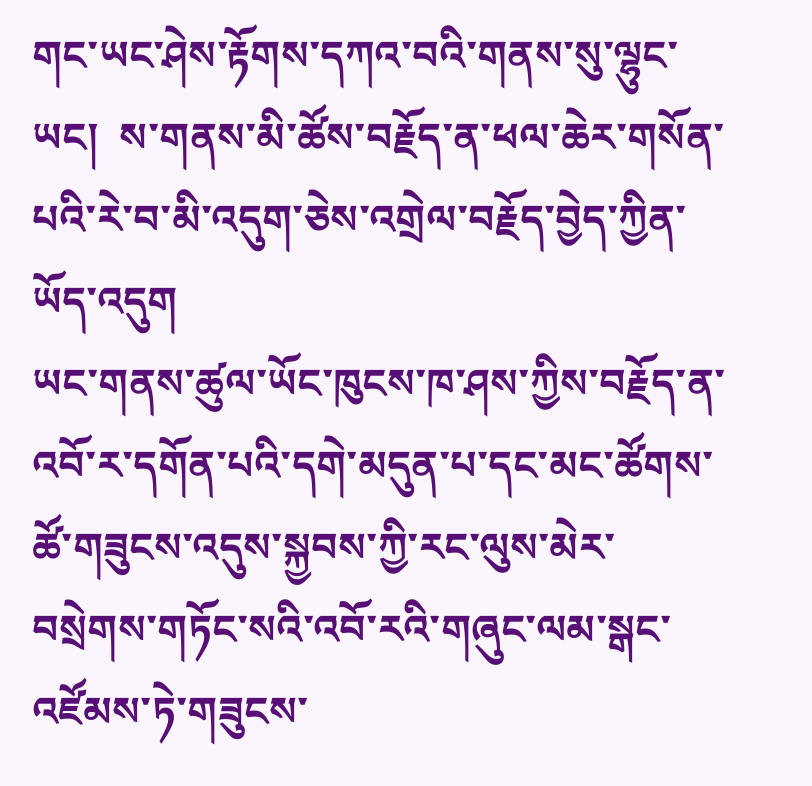གང་ཡང་ཤེས་རྟོགས་དཀའ་བའི་གནས་སུ་ལྷུང་ཡང།  ས་གནས་མི་ཚོས་བརྗོད་ན་ཕལ་ཆེར་གསོན་པའི་རེ་བ་མི་འདུག་ཅེས་འགྲེལ་བརྗོད་བྱེད་ཀྱིན་ཡོད་འདུག
ཡང་གནས་ཚུལ་ཡོང་ཁུངས་ཁ་ཤས་ཀྱིས་བརྗོད་ན་འབོ་ར་དགོན་པའི་དགེ་མདུན་པ་དང་མང་ཚོགས་ཚོ་གཟུངས་འདུས་སྐྱབས་ཀྱི་རང་ལུས་མེར་བསྲེགས་གཏོང་སའི་འབོ་རའི་གཞུང་ལམ་སྒང་འཛོམས་ཏེ་གཟུངས་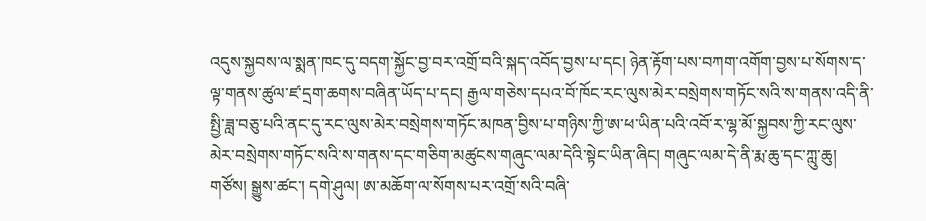འདུས་སྐྱབས་ལ་སྨན་ཁང་དུ་བདག་སྐྱོང་བྱ་བར་འགྲོ་བའི་སྐད་འབོད་བྱས་པ་དང། ཉེན་རྟོག་པས་བཀག་འགོག་བྱས་པ་སོགས་ད་ལྟ་གནས་ཚུལ་ཛ་དྲག་ཆགས་བཞིན་ཡོད་པ་དང། རྒྱལ་གཅེས་དཔའ་བོ་ཁོང་རང་ལུས་མེར་བསྲེགས་གཏོང་སའི་ས་གནས་འདི་ནི་སྤྱི་ཟླ་བཅུ་པའི་ནང་དུ་རང་ལུས་མེར་བསྲེགས་གཏོང་མཁན་བྱིས་པ་གཉིས་ཀྱི་ཨ་ཕ་ཡིན་པའི་འབོ་ར་ལྷ་མོ་སྐྱབས་ཀྱི་རང་ལུས་མེར་བསྲེགས་གཏོང་སའི་ས་གནས་དང་གཅིག་མཚུངས་གཞུང་ལམ་དེའི་སྟེང་ཡིན་ཞིང། གཞུང་ལམ་དེ་ནི་རྨ་ཆུ་དང་ཀླུ་ཆུ། གཙོས། སྒྱུས་ཚང་། དགེ་ཤུལ། ཨ་མཆོག་ལ་སོགས་པར་འགྲོ་སའི་བཞི་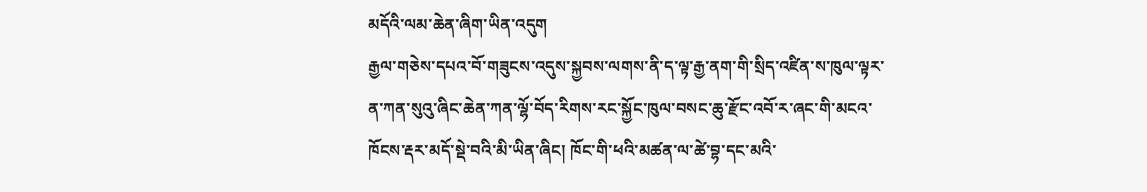མདོའི་ལམ་ཆེན་ཞིག་ཡིན་འདུག
རྒྱལ་གཅེས་དཔའ་བོ་གཟུངས་འདུས་སྐྱབས་ལགས་ནི་ད་ལྟ་རྒྱ་ནག་གི་སྲིད་འཛིན་ས་ཁུལ་ལྟར་ན་ཀན་སུའུ་ཞིང་ཆེན་ཀན་ལྷོ་བོད་རིགས་རང་སྐྱོང་ཁུལ་བསང་ཆུ་རྫོང་འབོ་ར་ཞང་གི་མངའ་ཁོངས་རྡར་མདོ་སྡེ་བའི་མི་ཡིན་ཞིང། ཁོང་གི་ཕའི་མཚན་ལ་ཚེ་བྷ་དང་མའི་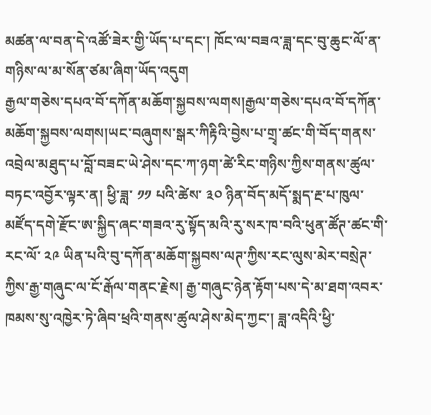མཚན་ལ་བན་དེ་འཚོ་ཟེར་གྱི་ཡོད་པ་དང་། ཁོང་ལ་བཟའ་ཟླ་དང་བུ་ཆུང་ལོ་ན་གཉིས་ལ་མ་སོན་ཙམ་ཞིག་ཡོད་འདུག
རྒྱལ་གཅེས་དཔའ་བོ་དཀོན་མཆོག་སྐྱབས་ལགས།རྒྱལ་གཅེས་དཔའ་བོ་དཀོན་མཆོག་སྐྱབས་ལགས།ཡང་བཞུགས་སྒར་ཀིརྟིའི་བྱེས་པ་གྲྭ་ཚང་གི་བོད་གནས་འབྲེལ་མཐུད་པ་བློ་བཟང་ཡེ་ཤེས་དང་ཀ་ཉག་ཚེ་རིང་གཉིས་ཀྱིས་གནས་ཚུལ་བཏང་འབྱོར་ལྟར་ན། ཕྱི་ཟླ་ ༡༡ པའི་ཚེས་ ༣༠ ཉིན་བོད་མདོ་སྨད་རྔ་པ་ཁུལ་མཛོད་དགེ་རྫོང་ཨ་སྐྱིད་ཞང་གཟའ་རུ་སྟོད་མའི་རུ་སར་ཁ་བའི་ཕུན་ཚོཊ་ཚང་གི་རང་ལོ་ ༢༩ ཡིན་པའི་བུ་དཀོན་མཆོག་སྐྱབས་ལཊ་ཀྱིས་རང་ལུས་མེར་བསྲེཊ་ཀྱིས་རྒྱ་གཞུང་ལ་ངོ་རྒོལ་གནང་རྗེས། རྒྱ་གཞུང་ཉེན་རྟོག་པས་དེ་མ་ཐག་འབར་ཁམས་སུ་འཁྱེར་ཏེ་ཞིབ་ཕྲའི་གནས་ཚུལ་ཤེས་མེད་ཀྱང་། ཟླ་འདིའི་ཕྱི་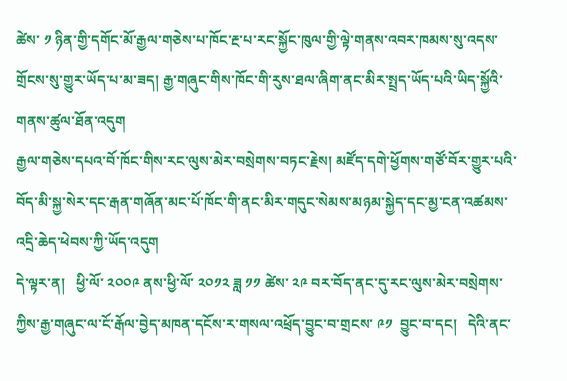ཚེས་ ༡ ཉིན་གྱི་དགོང་མོ་རྒྱལ་གཅེས་པ་ཁོང་རྔ་པ་རང་སྐྱོང་ཁུལ་གྱི་ལྟེ་གནས་འབར་ཁམས་སུ་འདས་གྲོངས་སུ་གྱུར་ཡོད་པ་མ་ཟད། རྒྱ་གཞུང་གིས་ཁོང་གི་རུས་ཐལ་ཞིག་ནང་མིར་སྤྲད་ཡོད་པའི་ཡིད་སྐྱོའི་གནས་ཚུལ་ཐོན་འདུག
རྒྱལ་གཅེས་དཔའ་བོ་ཁོང་གིས་རང་ལུས་མེར་བསྲེགས་བཏང་རྗེས། མཛོད་དགེ་ཕྱོགས་གཙོ་བོར་གྱུར་པའི་བོད་མི་སྐྱ་སེར་དང་རྒན་གཞོན་མང་པོ་ཁོང་གི་ནང་མིར་གདུང་སེམས་མཉམ་སྐྱེད་དང་མྱ་ངན་འཚམས་འདྲི་ཆེད་ཕེབས་ཀྱི་ཡོད་འདུག
དེ་ལྟར་ན།   ཕྱི་ལོ་ ༢༠༠༩ ནས་ཕྱི་ལོ་ ༢༠༡༢ ཟླ ༡༡ ཚེས་ ༢༩ བར་བོད་ནང་དུ་རང་ལུས་མེར་བསྲེགས་ཀྱིས་རྒྱ་གཞུང་ལ་ངོ་རྒོལ་བྱེད་མཁན་དངོས་ར་གསལ་འཕྲོད་བྱུང་བ་གྲངས་ ༩༡  བྱུང་བ་དང།   དེའི་ནང་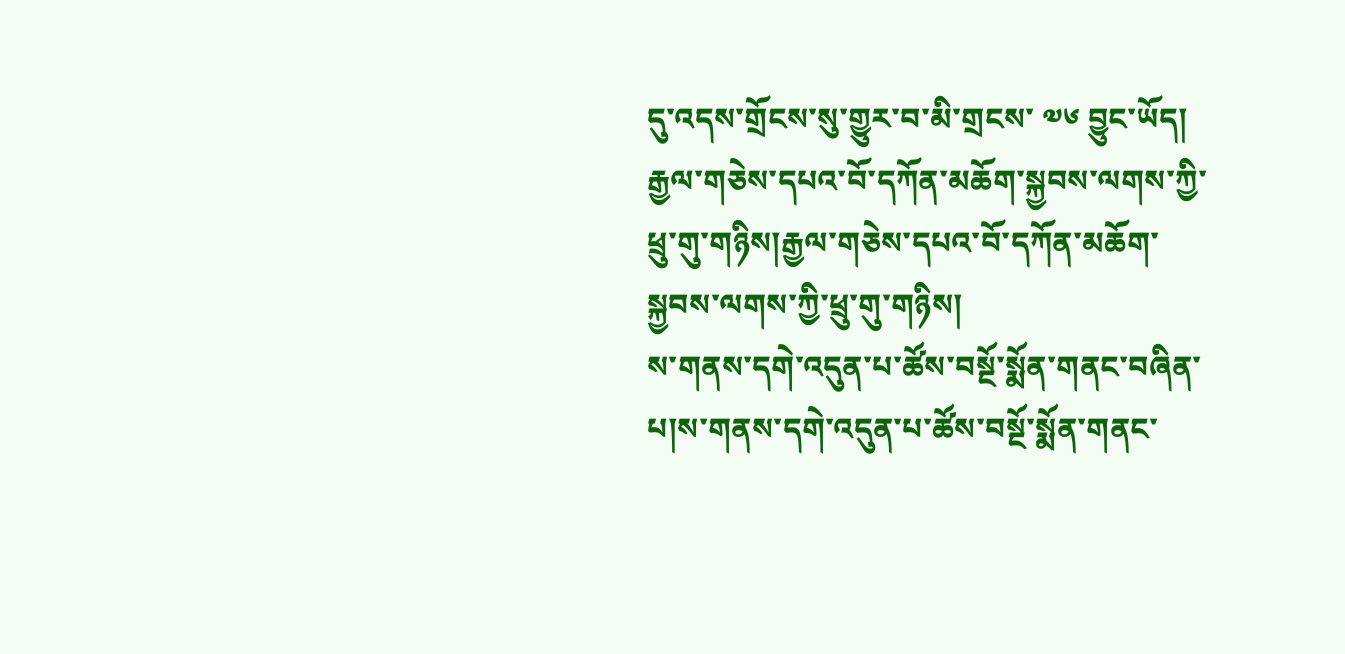དུ་འདས་གྲོངས་སུ་གྱུར་བ་མི་གྲངས་ ༧༦ བྱུང་ཡོད།
རྒྱལ་གཅེས་དཔའ་བོ་དཀོན་མཆོག་སྐྱབས་ལགས་ཀྱི་ཕྲུ་གུ་གཉིས།རྒྱལ་གཅེས་དཔའ་བོ་དཀོན་མཆོག་སྐྱབས་ལགས་ཀྱི་ཕྲུ་གུ་གཉིས།
ས་གནས་དགེ་འདུན་པ་ཚོས་བསྔོ་སྨོན་གནང་བཞིན་པ།ས་གནས་དགེ་འདུན་པ་ཚོས་བསྔོ་སྨོན་གནང་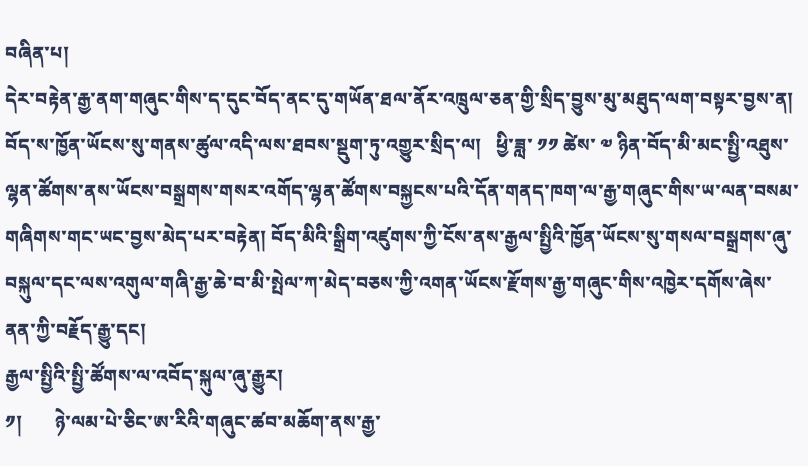བཞིན་པ།
དེར་བརྟེན་རྒྱ་ནག་གཞུང་གིས་ད་དུང་བོད་ནང་དུ་གཡོན་ཐལ་ནོར་འཁྲུལ་ཅན་གྱི་སྲིད་བྱུས་མུ་མཐུད་ལག་བསྟར་བྱས་ན། བོད་ས་ཁྱོན་ཡོངས་སུ་གནས་ཚུལ་འདི་ལས་ཐབས་སྡུག་ཏུ་འགྱུར་སྲིད་ལ།   ཕྱི་ཟླ་ ༡༡ ཚེས་ ༧ ཉིན་བོད་མི་མང་སྤྱི་འཐུས་ལྷན་ཚོགས་ནས་ཡོངས་བསྒྲགས་གསར་འགོད་ལྷན་ཚོགས་བསྐྱངས་པའི་དོན་གནད་ཁག་ལ་རྒྱ་གཞུང་གིས་ཡ་ལན་བསམ་གཞིགས་གང་ཡང་བྱས་མེད་པར་བརྟེན། བོད་མིའི་སྒྲིག་འཛུགས་ཀྱི་ངོས་ནས་རྒྱལ་སྤྱིའི་ཁྱོན་ཡོངས་སུ་གསལ་བསྒྲགས་ཞུ་བསྐུལ་དང་ལས་འགུལ་གཞི་རྒྱ་ཆེ་བ་མི་སྤེལ་ཀ་མེད་བཅས་ཀྱི་འགན་ཡོངས་རྫོགས་རྒྱ་གཞུང་གིས་འཁྱེར་དགོས་ཞེས་ནན་ཀྱི་བརྗོད་རྒྱུ་དང།
རྒྱལ་སྤྱིའི་སྤྱི་ཚོགས་ལ་འབོད་སྐུལ་ཞུ་རྒྱུར།
༡།       ཉེ་ལམ་པེ་ཅིང་ཨ་རིའི་གཞུང་ཚབ་མཆོག་ནས་རྒྱ་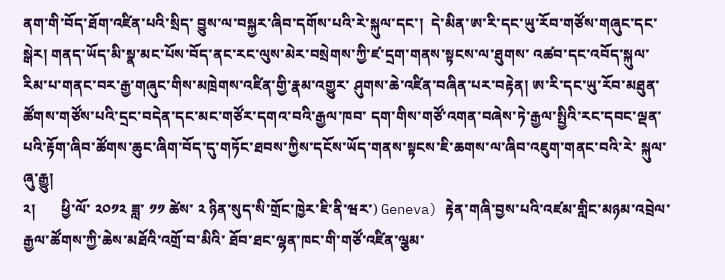ནག་གི་བོད་ཐོག་འཛིན་པའི་སྲིད་ བྱུས་ལ་བསྐྱར་ཞིབ་དགོས་པའི་རེ་སྐུལ་དང་།  དེ་མིན་ཨ་རི་དང་ཡུ་རོབ་གཙོས་གཞུང་དང་སྒེར། གནད་ཡོད་མི་སྣ་མང་པོས་བོད་ནང་རང་ལུས་མེར་བསྲེགས་ཀྱི་ཛ་དྲག་གནས་སྟངས་ལ་ཐུགས་ འཚབ་དང་འབོད་སྐུལ་རིམ་པ་གནང་བར་རྒྱ་གཞུང་གིས་མཁྲེགས་འཛིན་གྱི་རྣམ་འགྱུར་ ཤུགས་ཆེ་འཛིན་བཞིན་པར་བརྟེན། ཨ་རི་དང་ཡུ་རོབ་མཐུན་ཚོགས་གཙོས་པའི་དྲང་བདེན་དང་མང་གཙོར་དགའ་བའི་རྒྱལ་ཁབ་ དག་གིས་གཙོ་འགན་བཞེས་ཏེ་རྒྱལ་སྤྱིའི་རང་དབང་ལྡན་པའི་རྟོག་ཞིབ་ཚོགས་ཆུང་ཞིག་བོད་དུ་གཏོང་ཐབས་ཀྱིས་དངོས་ཡོད་གནས་སྟངས་ཇི་ཆགས་ལ་ཞིབ་འཇུག་གནང་བའི་རེ་ སྐུལ་ཞུ་རྒྱུ།
༢།       ཕྱི་ལོ་ ༢༠༡༢ ཟླ་ ༡༡ ཚེས་ ༢ ཉིན་སུད་སི་གྲོང་ཁྱེར་ཇི་ནི་ཝར་) Geneva) རྟེན་གཞི་བྱས་པའི་འཛམ་གླིང་མཉམ་འབྲེལ་རྒྱལ་ཚོགས་ཀྱི་ཆེས་མཐོའི་འགྲོ་བ་མིའི་ ཐོབ་ཐང་ལྷན་ཁང་གི་གཙོ་འཛིན་ལྕམ་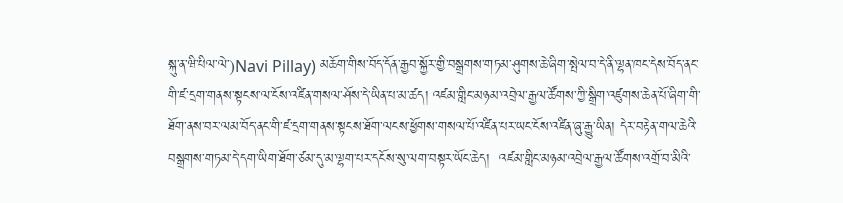སྐུ་ན་ཝི་པིལ་ལེ་)Navi Pillay) མཆོག་གིས་བོད་དོན་རྒྱབ་སྐྱོར་གྱི་བསྒྲགས་གཏམ་ཤུགས་ཆེ་ཞིག་སྤེལ་བ་དེ་ནི་ལྷན་ཁང་དེས་བོད་ནང་གི་ཛ་དྲག་གནས་སྟངས་ལ་ངོས་འཛིན་གསལ་ཤོས་དེ་ཡིན་པ་མ་ཚད། འཛམ་གླིང་མཉམ་འབྲེལ་རྒྱལ་ཚོགས་ཀྱི་སྒྲིག་འཛུགས་ཆེན་པོ་ཞིག་གི་ཐོག་ནས་བར་ལམ་བོད་ནང་གི་ཛ་དྲག་གནས་སྟངས་ཐོག་ལངས་ཕྱོགས་གསལ་པོ་འཛིན་པར་ཡང་ངོས་འཛིན་ཞུ་རྒྱུ་ཡིན། དེར་བརྟེན་གལ་ཆེའི་བསྒྲགས་གཏམ་དེ་དག་ཡིག་ཐོག་ཙམ་དུ་མ་ལྷག་པར་དངོས་སུ་ལག་བསྟར་ཡོང་ཆེད།  འཛམ་གླིང་མཉམ་འབྲེལ་རྒྱལ་ཚོགས་འགྲོ་བ་མིའི་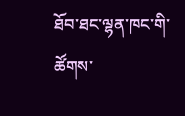ཐོབ་ཐང་ལྷན་ཁང་གི་ཚོགས་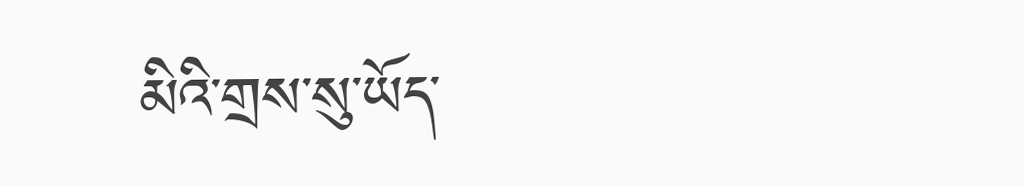མིའི་གྲས་སུ་ཡོད་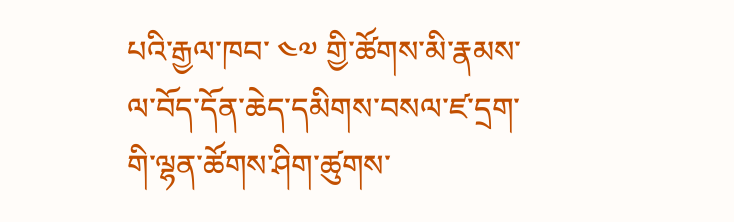པའི་རྒྱལ་ཁབ་ ༤༧ གྱི་ཚོགས་མི་རྣམས་ལ་བོད་དོན་ཆེད་དམིགས་བསལ་ཛ་དྲག་གི་ལྷན་ཚོགས་ཤིག་ཚུགས་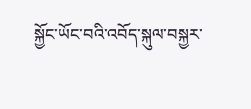སྐྱོང་ཡོང་བའི་འབོད་སྐུལ་བསྐྱར་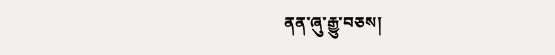ནན་ཞུ་རྒྱུ་བཅས།